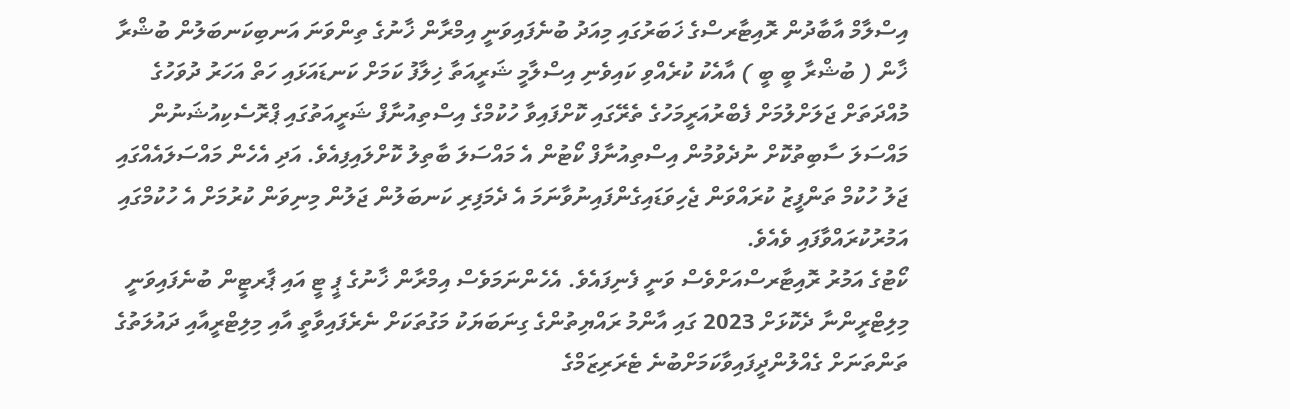އިސްލާމް އާބާދުން ރޮއިޓާރސްގެ ޚަބަރުގައި މިއަދު ބުނެފައިވަނީ އިމްރާން ޚާނުގެ ތިންވަނަ އަނބިކަނބަލުން ބުޝްރާ ޚާން ( ބުޝްރާ ބީ ބީ ) އާއެކު ކުރެއްވި ކައިވެނި އިސްލާމީ ޝަރީއަތާ ޚިލާފު ކަމަށް ކަނޑައަޅައި ހަތް އަހަރު ދުވަހުގެ މުއްދަތަށް ޖަލަށްލުމަށް ފެބްރުއަރީމަހުގެ ތެރޭގައި ކޮށްފައިވާ ހުކުމްގެ އިސްތިއުނާފް ޝަރީއަތުގައި ޕްރޮސެކިއުޝަނުން މައްސަލަ ސާބިތުކޮށް ނުދެވުމުން އިސްތިއުނާފް ކޯޓުން އެ މައްސަލަ ބާތިލު ކޮށްލައިފިއެވެ. އަދި އެހެން މައްސަލައެއްގައި ޖަލު ހުކުމް ތަންފީޒު ކުރައްވަން ޖެހިވަޑައިގެންފައިނުވާނަމަ އެ ދެމަފިރި ކަނބަލުން ޖަލުން މިނިވަން ކުރުމަށް އެ ހުކުމްގައި އަމުރުކުރައްވާފައި ވެއެވެ.
ކޯޓުގެ އަމުރު ރޮއިޓާރސްއަށްވެސް ވަނީ ފެނިފައެވެ. އެހެންނަމަވެސް އިމްރާން ޚާނުގެ ޕީ ޓީ އައި ޕާރޓީން ބުނެފައިވަނީ މިލިޓްރީންނާ ދެކޮޅަށް 2023 ގައި އާންމު ރައްޔިތުންގެ ގިނަބަޔަކު މަގުތަކަށް ނެރެފައިވާތީ އާއި މިލިޓްރީއާއި ދައުލަތުގެ ތަންތަނަށް ގެއްލުންދީފައިވާކަމަށްބުނެ ޓެރަރިޒަމްގެ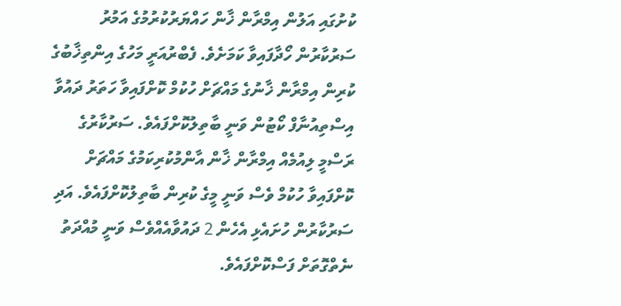ކުށުގައި އަލުން އިމްރާން ޚާން ހައްޔަރުކުރުމުގެ އަމުރު ސަރުކާރުން ހޯދާފައިވާ ކަމަށެވެ. ފެބްރުއަރީ މަހުގެ އިންތިޚާބުގެ ކުރިން އިމްރާން ޚާނުގެ މައްޗަށް ހުކުމް ކޮށްފައިވާ ހަތަރު ދައުވާ އިސްތިއުނާފް ކޯޓުން ވަނީ ބާތިލުކޮށްފައެވެ. ސަރުކާރުގެ ރަސްމީ ލިއުމެއް އިމްރާން ޚާން އާންމުކުރިކަމުގެ މައްޗަށް ކޮށްފައިވާ ހުކުމް ވެސް ވަނީ މީގެ ކުރިން ބާތިލުކޮށްފައެވެ. އަދި ސަރުކާރުން ހުށައެޅި އެހެން 2 ދައުވާއެއްވެސް ވަނީ މުއްދަތު ނެތްގޮތަށް ފަސްކޮށްފައެވެ.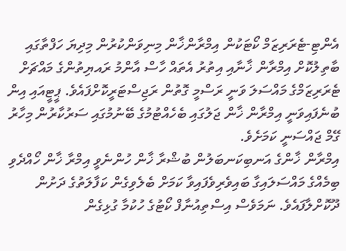އެންޓި-ޓެރަރިޒަމް ކޯޓަކުން އިމްރާންޚާން މިނިވަންކުރުން މިދިޔަ ހަފްތާގައި ބާތިލުކޮށް އިމްރާން ޚާނާއި އިތުރު އެތައް ހާސް އާންމު ރައޔިތުންގެ މައްޗަށް ޓެރަރިޒަމްގެ މައްސަލަ ވަނީ ރަސްމީ ގޮތުން ރަޖިސްޓަރީކޮށްފައެވެ. ޕީޓީއައި އިން ބުނެފައިވަނީ އިމްރާން ޚާން ޖަލުގައި ބެހެއްޓުމުގެ ބޭނުމުގައި ސަރުކާރުން މިހާރު ގޭމް ޖައްސަނީ ކަމަށެވެ.
އިމްރާން ޚާންގެ އަނބިކަނބަލުން ބުޝްރާ ޚާން ހުންނެވީ އިމްރާ ޚާން ހޯއްދެވި ބިމެއްގެ މައްސަލައިގާ ބައިވެރިވެފައިވާ ކަމަށް ބެލެވިގެން ކަފާލަތުގެ ދަށުން ދޫކޮށްލާފައެވެ. ނަމަވެސް އިސްތިއުނާފް ކޯޓުގެ ހުކުމާ ގުޅިގެން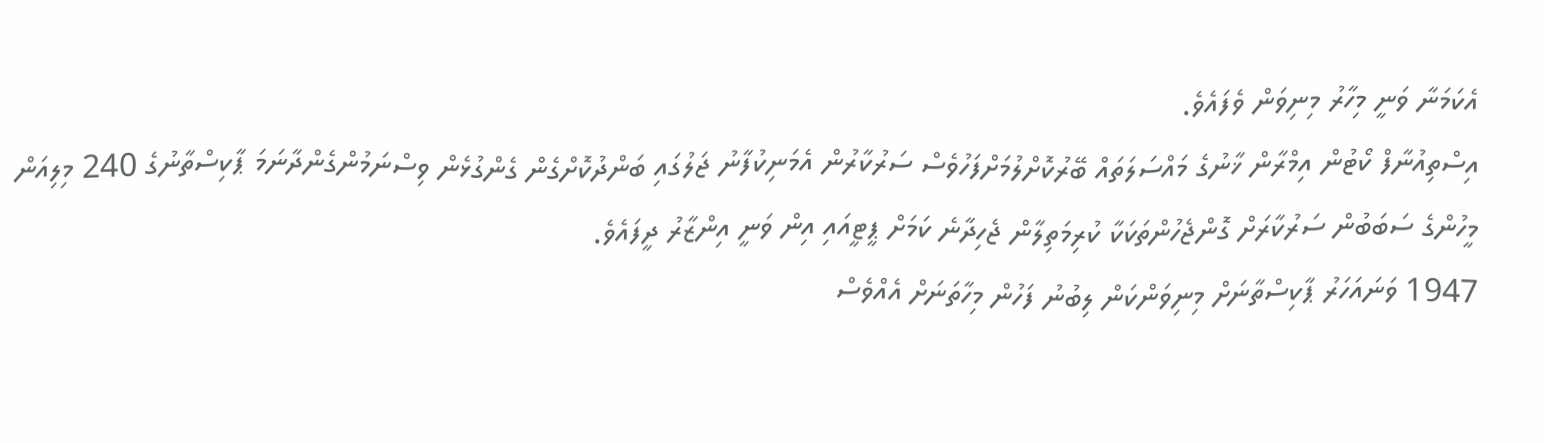އެކަމަނާ ވަނީ މިހާރު މިނިވަން ވެފައެވެ.
އިސްތިއުނާފް ކޯޓުން އިމްރާން ޚާނުގެ މައްސަލަތައް ބޭރުކޮށްލުމަށްފަހުވެސް ސަރުކާރުން އެމަނިކުފާނު ޖަލުގައި ބަންދުކޮށްގެން ގެންގުޅެން ވިސްނަމުންގެންދާނަމަ ޕާކިސްތާނުގެ 240 މިލިއަން މީހުންގެ ސަބަބުން ސަރުކާރަށް ގޮންޖެހުންތަކަކާ ކުރިމަތިލާން ޖެހިދާނެ ކަމަށް ޕީޓީއައި އިން ވަނީ އިންޒާރު ދީފައެވެ.
1947 ވަނައަހަރު ޕާކިސްތާނަށް މިނިވަންކަން ލިބުނު ފަހުން މިހާތަނަށް އެއްވެސް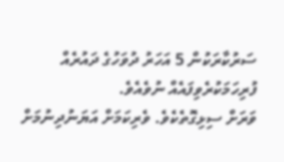ސަރުކާރަކުން 5 އަހަރު ދުވަހުގެ ދައުރެއް ފުރިހަމަކުރެވިފައެއް ނުވެއެވެ.
ވަރަށް ސިޅިގޮތެކެވެ. ވެރިކަމަށް އަޔަނުދިނުމަށް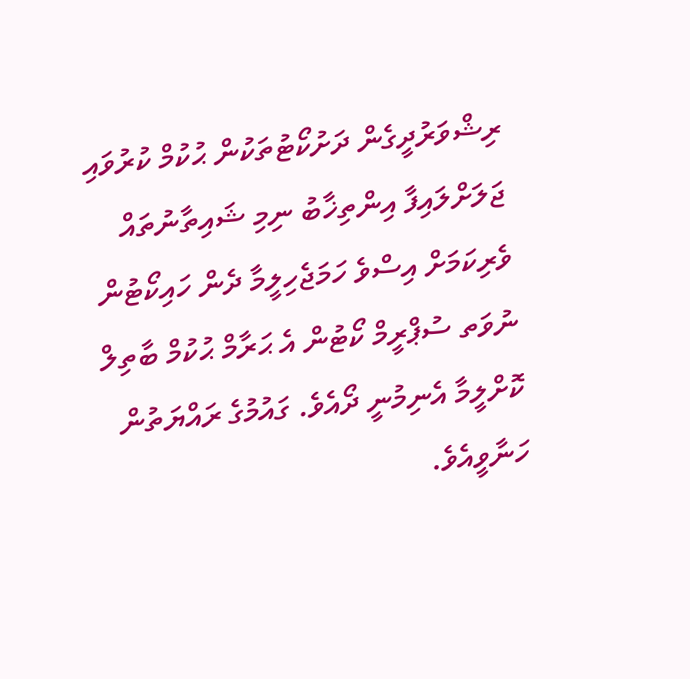ރިޝްވަރުދީގެން ދަށުކޯޓުތަކުން ޙުކުމް ކުރުވައި ޖަލަށްލައިފާ އިންތިޚާބު ނިމި ޝައިތާނުތައް ވެރިކަމަށް އިސްވެ ހަމަޖެހިލީމާ ދެން ހައިކޯޓުން ނުވަތ ސުޕްރީމް ކޯޓުން އެ ޙަރާމް ޙުކުމް ބާތިލް ކޮށްލީމާ އެނިމުނީ ދޯއެވެ. ގައުމުގެ ރައްޔަތުން ހަނާވީއެވެ.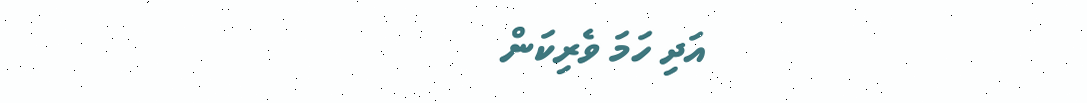އަދި ހަމަ ވެރިކަން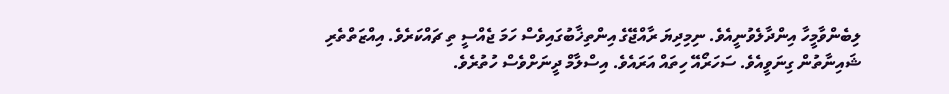ލިބެންވާމީހާ އިންދާލެވުނީއެވެ. ނިމިދިޔަ ރާއްޖޭގެ އިންތިޚާބުގައިވެސް ހަމަ ޖެއްސީ ތި ޗައްކަރެވެ. އިއްޒަތްތެރި ޝައިނާތުން ގިނަވީއެވެ. ސަހަރޯއޭ ހިތައް އަރައެވެ. އިސްލާމް ދީނަށްވެސް ހުތުރެވެ.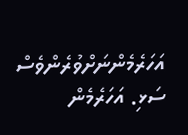އަހަރެމެންނަށްވުރެންވެސް ސަޅި. އަހަރެމެން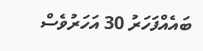ބައެއްފަހަރު 30 އަހަރުވެސް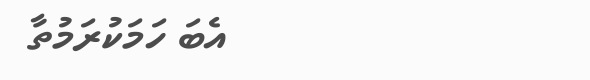އެބަ ހަމަކުރަމުތާ